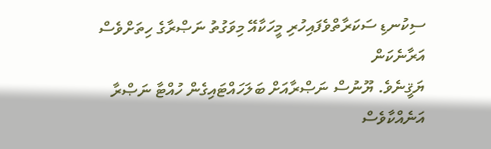ސިކުނޑި ސަކަރާތްވެފައިހުރި މީހަކާއޭ މިވަގުތު ނަޞްރާގެ ހިތަށްވެސް އަރާނެކަން
ޔަޤީނެވެ. ޔޫނުސް ނަޞްރާއަށް ބަލަހައްޓައިގެން ހުއްޓާ ނަޞްރާ އަނެއްކާވެސް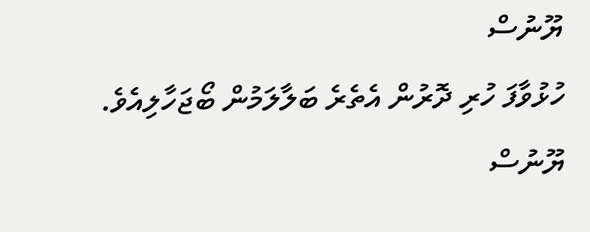ޔޫނުސް
ހުޅުވާފަ ހުރި ދޮރުން އެތެރެ ބަލާލަމުން ބޯޖަހާލިއެވެ. ޔޫނުސް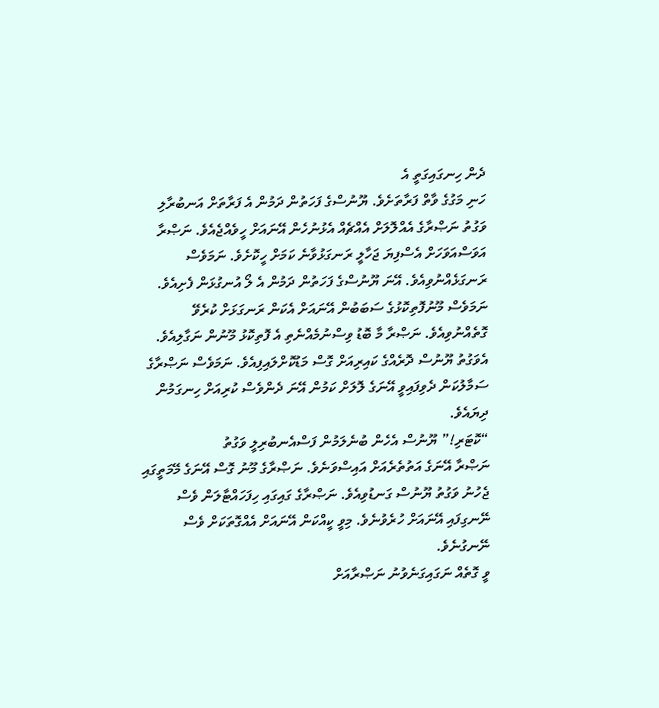ދެން ހިނގައިގަތީ އެ
ހަނި މަގުގެ ވާތް ފަރާތަށެވެ. ޔޫނުސްގެ ފަހަތުން ދަމުން އެ ފަރާތަށް އަނބުރާލި
ވަގުތު ނަޞްރާގެ އެއްލޮލަށް އެއްޗެއް އެޅުނުހެން އޭނައަށް ހީވެއްޖެއެވެ. ނަޞްރާ
އަވަސްއަވަހަށް އެސްފިޔަ ޖަހާލީ ރަނގަޅުވާނެ ކަމަށް ހީކޮށެވެ. ނަމަވެސް
ރަނގަޅެއްނުވިއެވެ. އޭނަ ޔޫނުސްގެ ފަހަތުން ދަމުން އެ ލޯ އުނގުޅަން ފެށިއެވެ.
ނަމަވެސް މޫނުފޮތިކޮޅުގެ ސަބަބުން އޭނައަށް އެކަން ރަނގަޅަށް ކުރެވޭ
ގޮތެއްނުވިއެވެ. ނަޞްރާ މާ ބޮޑު ވިސްނުމެއްނެތި އެ ފޮތިކޮޅު މޫނުން ނަގާލިއެވެ.
އެވަގުތު ޔޫނުސް ދޮރެއްގެ ކައިރިއަށް ގޮސް މަޑުކޮށްލައިފިއެވެ. ނަމަވެސް ނަޞްރާގެ
ސަމާލުކަން ދެވިފައިވީ އޭނަގެ ލޮލަށް ކަމުން އޭނަ ދެންވެސް ކުރިއަށް ހިނގަމުން
ދިޔައެވެ.
“ކޮޓަރި!” ޔޫނުސް އެހެން ބުނެލަމުން ފަސްއެނބުރިލީ ވަގުތު
ނަޞްރާ އޭނަގެ އަތުތެރެއަށް އައިސްވަނެވެ. ނަޞްރާގެ މޫނު ގޮސް އޭނަގެ މޭމަތީގައި
ޖެހުނު ވަގުތު ޔޫނުސް ގަނޑުވިއެވެ. ނަޞްރާގެ ގައިގައި ހިފަހައްޓާލަން ވެސް
ނޭނގިފައި އޭނައަށް ހުރެވުނެވެ. މިވީ ކީއްކަން އޭނައަށް އެއްގޮތަކަށް ވެސް
ނޭނގުނެވެ.
ވީ ގޮތެއް ނަގައިގަނެވުނު ނަޞްރާއަށް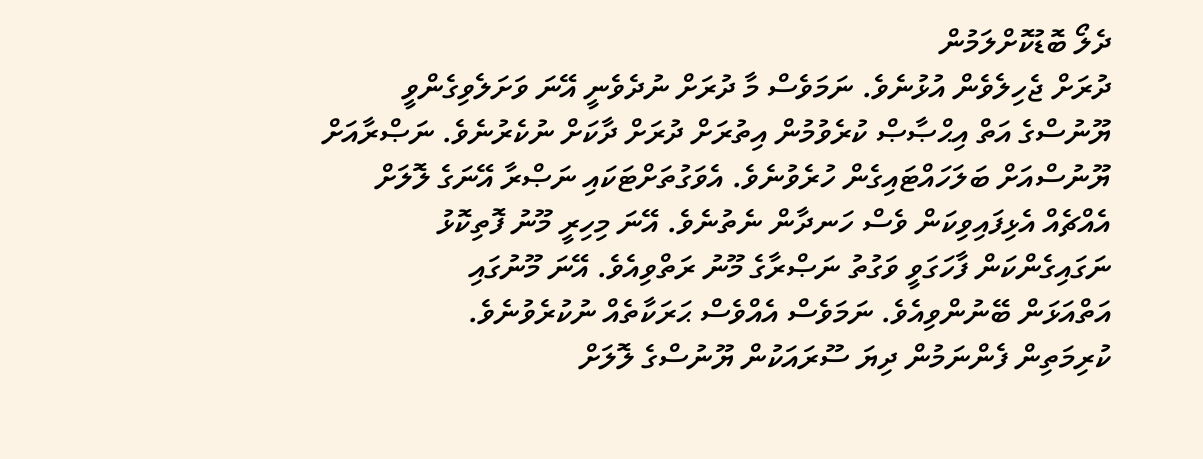ދެލޯ ބޮޑުކޮށްލަމުން
ދުރަށް ޖެހިލެވެން އުޅުނެވެ. ނަމަވެސް މާ ދުރަށް ނުދެވެނީ އޭނަ ވަށަލެވިގެންވީ
ޔޫނުސްގެ އަތް އިޙްޞާޞް ކުރެވުމުން އިތުރަށް ދުރަށް ދާކަށް ނުކެރުނެވެ. ނަޞްރާއަށް
ޔޫނުސްއަށް ބަލަހައްޓައިގެން ހުރެވުނެވެ. އެވަގުތަށްޓަކައި ނަޞްރާ އޭނަގެ ލޮލަށް
އެއްޗެއް އެޅިފައިވިކަން ވެސް ހަނދާން ނެތުނެވެ. އޭނަ މިހިރީ މޫނު ފޮތިކޮޅު
ނަގައިގެންކަން ފާހަގަވީ ވަގުތު ނަޞްރާގެ މޫނު ރަތްވިއެވެ. އޭނަ މޫނުގައި
އަތްއަޅަން ބޭނުންވިއެވެ. ނަމަވެސް އެއްވެސް ޙަރަކާތެއް ނުކުރެވުނެވެ.
ކުރިމަތިން ފެންނަމުން ދިޔަ ސޫރައަކުން ޔޫނުސްގެ ލޮލަށް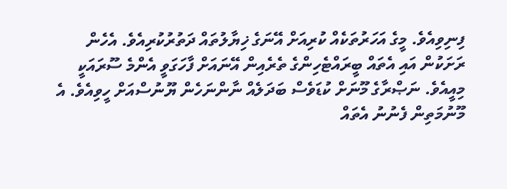ފިނިވިއެވެ. މީގެ އަހަރުތަކެއް ކުރިއަށް އޭނަގެ ޚިޔާލުތައް ދަތުރުކުރިއެވެ. އެހެން
ރަށަކުން އައި އެތައް ބީރައްޓެހިންގެ ތެރެއިން އޭނައަށް ފާހަގަވީ އެންމެ ސޫރައަކީ
މިއީއެވެ. ނަޞްރާގެ މޫނަށް ކުޑަވެސް ބަދަލެއް ނާންނަހެން ޔޫނުސްއަށް ހީވިއެވެ. އެ
މޫނުމަތިން ފެނުނު އެތައް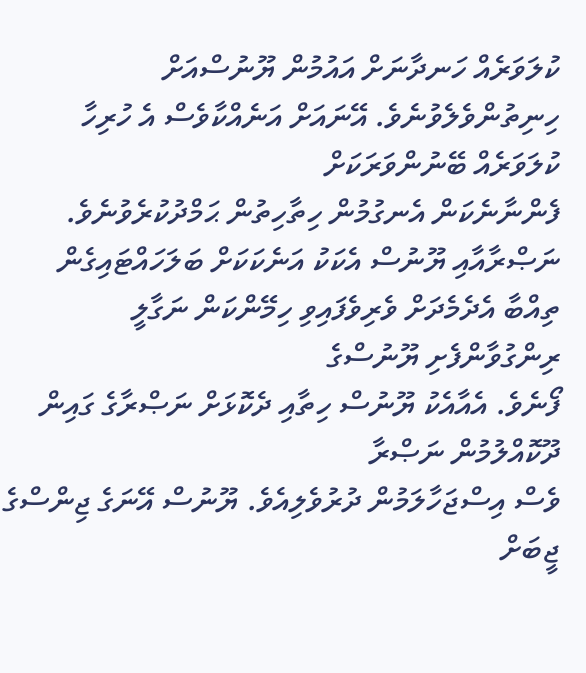ކުލަވަރެއް ހަނދާނަށް އައުމުން ޔޫނުސްއަށް
ހިނިތުންވެލެވުނެވެ. އޭނައަށް އަނެއްކާވެސް އެ ހުރިހާ ކުލަވަރެއް ބޭނުންވަރަކަށް
ފެންނާނެކަން އެނގުމުން ހިތާހިތުން ޙަމްދުކުރެވުނެވެ.
ނަޞްރާއާއި ޔޫނުސް އެކަކު އަނެކަކަށް ބަލަހައްޓައިގެން
ތިއްބާ އެދެމެދަށް ވެރިވެފައިވި ހިމޭންކަން ނަގާލީ ރިންގުވާންފެށި ޔޫނުސްގެ
ފޯނެވެ. އެއާއެކު ޔޫނުސް ހިތާއި ދެކޮޅަށް ނަޞްރާގެ ގައިން ދޫކޮއްލުމުން ނަޞްރާ
ވެސް އިސްޖަހާލަމުން ދުރުވެލިއެވެ. ޔޫނުސް އޭނަގެ ޖިންސްގެ ޖީބަށް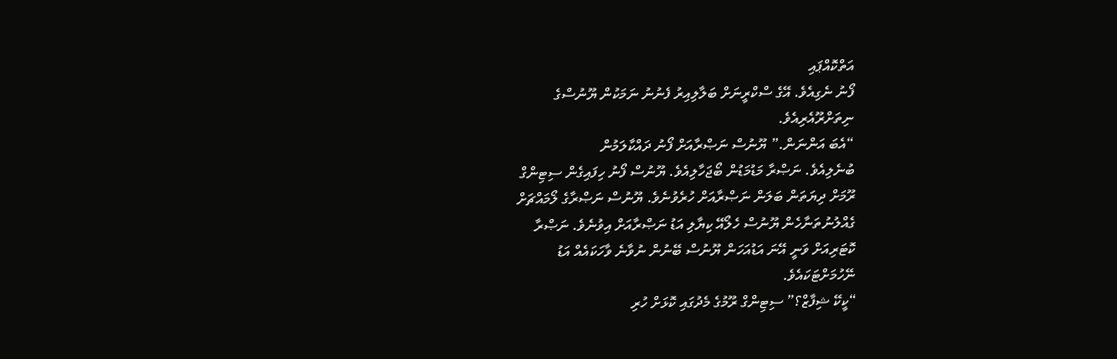އަތްކޮއްޕައި
ފޯނު ނެގިއެވެ. އޭގެ ސްކްރީނަށް ބަލާލިއިރު ފެނުނު ނަމަކުން ޔޫނުސްގެ
ނިތަށްރޫއެރިއެވެ.
“އެބަ އަންނަން.” ޔޫނުސް ނަޞްރާއަށް ފޯނު ދައްކާލަމުން
ބުނެލިއެވެ. ނަޞްރާ މަޑުމަޑުން ބޯޖަހާލިއެވެ. ޔޫނުސް ފޯނު ހިފައިގެން ސިޓިންގް
ރޫމަށް ދިޔަތަން ބަލަން ނަޞްރާއަށް ހުރެވުނެވެ. ޔޫނުސް ނަޞްރާގެ ލޯމައްޗަށް
ގެއްލުނުތަނާހެން ޔޫނުސް ހެލޯއޭ ކިޔާލި އަޑު ނަޞްރާއަށް އިވުނެވެ. ނަޞްރާ
ކޮޓަރިއަށް ވަނީ އޭނަ އަޑުއަހަން ޔޫނުސް ބޭނުން ނުވާނެ ވާހަކައެއް އަޑު
ނޭހުމަށްޓަކައެވެ.
“ކީކޭ ޝިފާޒް؟” ސިޓިންގް ރޫމުގެ މެދުގައި ކޮޅަށް ހުރި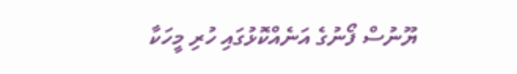ޔޫނުސް ފޯނުގެ އަނެއްކޮޅުގައި ހުރި މީހަކާ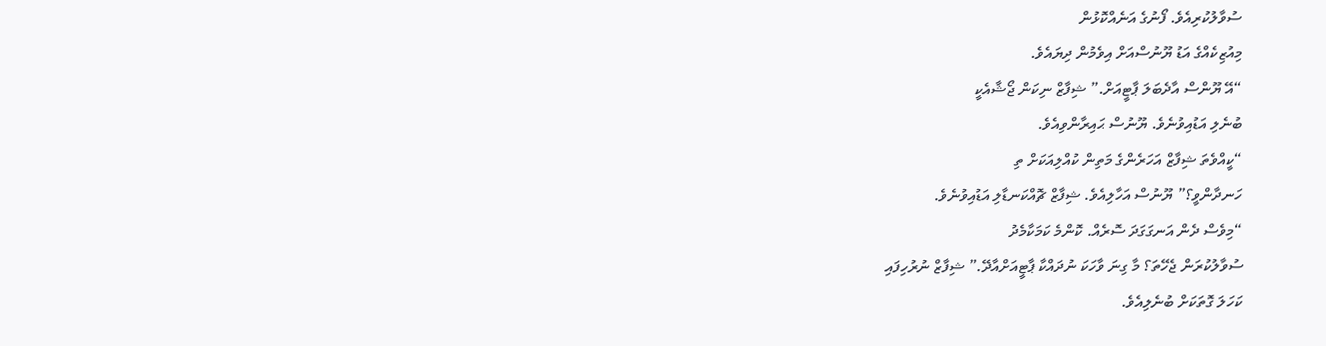ސުވާލުކުރިއެވެ. ފޯނުގެ އަނެއްކޮޅުން
މިއުޒިކެއްގެ އަޑު ޔޫނުސްއަށް އިވެމުން ދިޔައެވެ.
“އޭ ޔޫންސް އާދެބަލަ ޕާޓީއަށް.” ޝިފާޒް ނިކަން ޖޯޝާއެކީ
ބުނެލި އަޑުއިވުނެވެ. ޔޫނުސް ޙައިރާންވިއެވެ.
“ކީއްވެތަ ޝިފާޒް އަހަރެންގެ މަތިން ކުއްލިއަކަށް ތި
ހަނދާންވީ؟” ޔޫނުސް އަހާލިއެވެ. ޝިފާޒް ޗޮއްކަނޑާލި އަޑުއިވުނެވެ.
“މިވެސް ދެން އަނގަގަދަ ސޮރެއް. ކޮންމެ ކަމަކާމެދު
ސުވާލުކުރަން ޖެހޭތަ؟ މާ ގިނަ ވާހަކަ ނުދައްކާ ޕާޓީއަށްއާދޭ.” ޝިފާޒް ނުރުހިފައި
ކަހަލަ ގޮތަކަށް ބުނެލިއެވެ.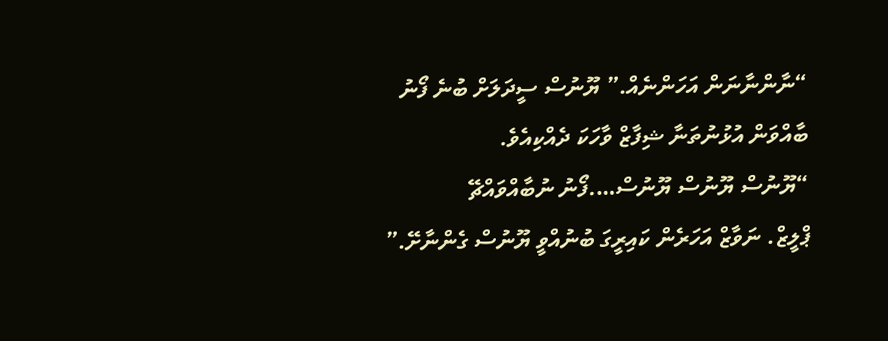“ނާންނާނަން އަހަންނެއް.” ޔޫނުސް ސީދަލަށް ބުނެ ފޯނު
ބާއްވަން އުޅުނުތަނާ ޝިފާޒް ވާހަކަ ދެއްކިއެވެ.
“ޔޫނުސް ޔޫނުސް ޔޫނުސް….ފޯނު ނުބާއްވައްޗޭ
ޕްލީޒް. ނަވާޒް އަހަރެން ކައިރީގަ ބުނުއްވީ ޔޫނުސް ގެންނާށޭ.”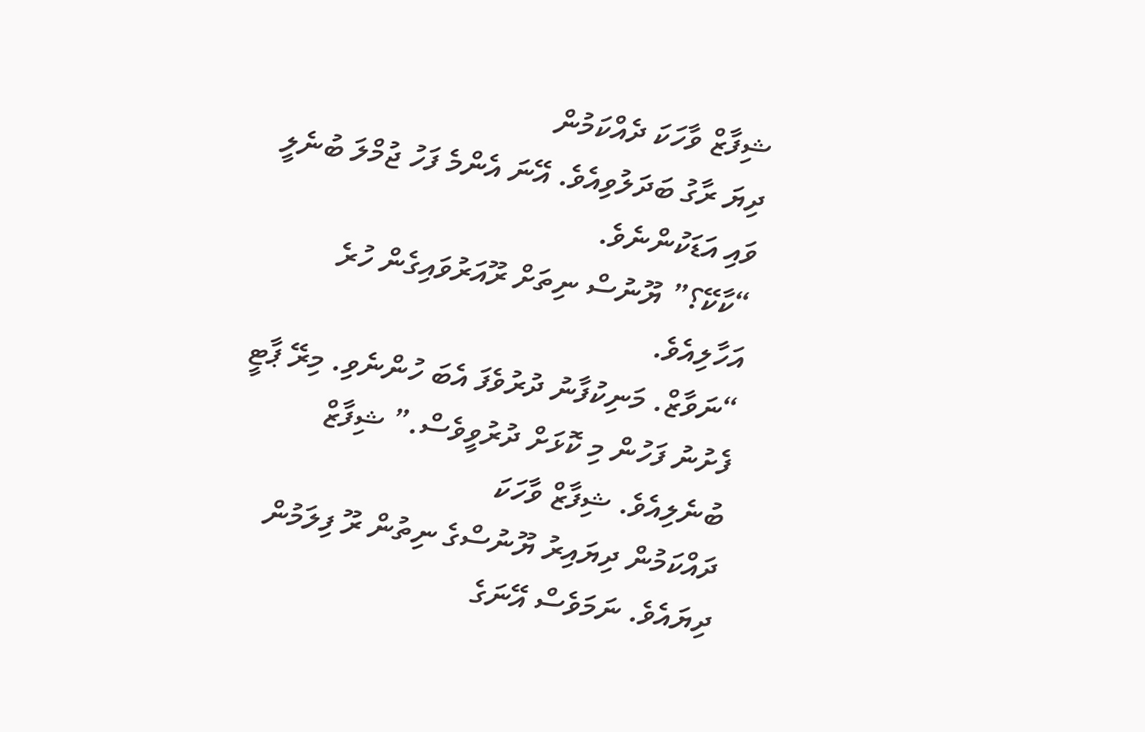ޝިފާޒް ވާހަކަ ދެއްކަމުން
ދިޔަ ރާގު ބަދަލުވިއެވެ. އޭނަ އެންމެ ފަހު ޖުމްލަ ބުނެލީ ވައި އަޑަކުންނެވެ.
“ކާކޭ؟” ޔޫނުސް ނިތަށް ރޫއަރުވައިގެން ހުރެ އަހާލިއެވެ.
“ނަވާޒް. މަނިކުފާނު ދުރުވެފަ އެބަ ހުންނެވި. މިރޭ ޕާޓީ
ފެށުނު ފަހުން މި ކޮޅަށް ދުރުވީވެސް.” ޝިފާޒް ބުނެލިއެވެ. ޝިފާޒް ވާހަކަ
ދައްކަމުން ދިޔައިރު ޔޫނުސްގެ ނިތުން ރޫ ފިލަމުން ދިޔައެވެ. ނަމަވެސް އޭނަގެ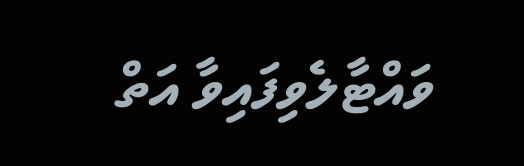ވައްޓާލެވިފައިވާ އަތް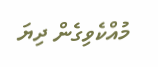މުއްކެވިގެން ދިޔަ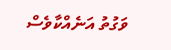ވަގުތު އަނެއްކާވެސް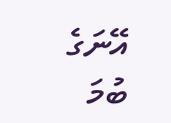އޭނަގެ ބުމަ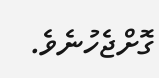ގޮށްޖެހުނެވެ.